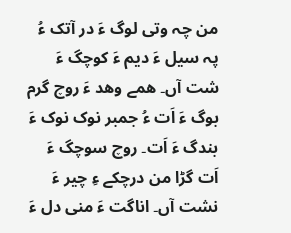من چہ وتی لوگ ءَ در آتک ءُ پہ سیل ءَ دیم ءَ کوچگ ءَ شت آں۔ ھمے وھد ءَ روچ گرم بوگ ءَ اَت ءُ جمبر نوک نوک ءَ بندگ ءَ اَت۔ روچ سوچگ ءَ اَت گڑا من درچکے ءِ چیر ءَ نشت آں۔ اناگت ءَ منی دل ءَ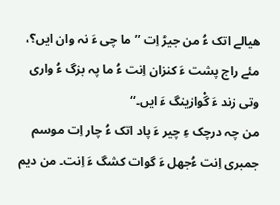ھیالے اتک ءُ من جیڑ اِت ’’ ما چی ءَ نہ وان ایں؟، مئے راج پشت ءَ کنزان اِنت ءُ ما پہ بزگ ءُ واری وتی زند ءَ گْوازینگ ءَ ایں۔‘‘
من چہ درچک ءِ چیر ءَ پاد اتک ءُ چار اِت موسم جمبری اِنت ءُجھل ءَ گوات کشگ ءَ اِنت۔ من دیم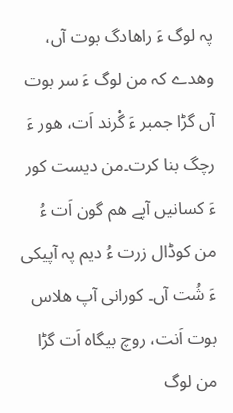پہ لوگ ءَ راھادگ بوت آں، وھدے کہ من لوگ ءَ سر بوت آں گڑا جمبر ءَ گْرند اَت، ھور ءَ رچگ بنا کرت۔من دیست کور ءَ کسانیں آپے ھم گون اَت ءُ من کوڈال زرت ءُ دیم پہ آپیکی ءَ شُت آں۔ کورانی آپ ھلاس بوت اَنت، روچ بیگاہ اَت گڑا من لوگ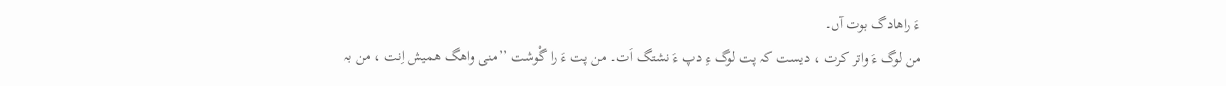ءَ راھادگ بوت آں۔
من لوگ ءَ واتر کرت ، دیست کہ پت لوگ ءِ دپ ءَ نشتگ اَت۔ من پت ءَ را گْوشت ’’منی واھگ ھمیش اِنت ، من بہ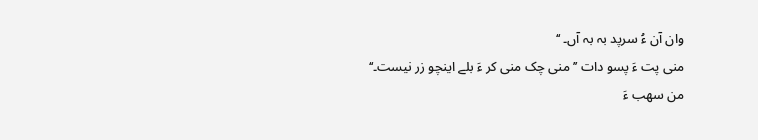وان آن ءُ سرپد بہ بہ آں۔ ‘‘
منی پت ءَ پسو دات ’’ منی چک منی کر ءَ بلے اینچو زر نیست۔‘‘
من سھب ءَ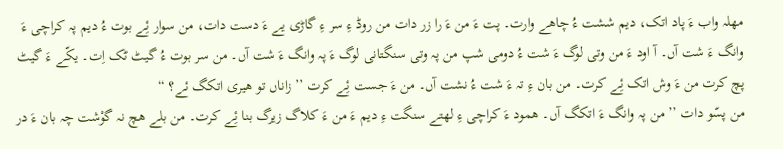مھلہ واب ءَ پاد اتک، دیم ششت ءُ چاھے وارت۔ پت ءَ من ءَ را زر دات من روڈ ءِ سر ءِ گاڑی یے ءَ دست دات، من سوار ئِے بوت ءُ دیم پہ کراچی ءَ وانگ ءَ شت آں۔ آ اود ءَ من وتی لوگ ءَ شت ءُ دومی شپ من پہ وتی سنگتانی لوگ ءَ پہ وانگ ءَ شت آں۔ من سر بوت ءُ گیٹ ٹک اِت۔ یکّے ءَ گیٹ پچ کرت من ءَ وش اتک ئِے کرت۔ من بان ءِ تہ ءَ شت ءُ نشت آں۔ من ءَ جست ئِے کرت ’’ زاناں تو ھیری اتکگ ئے؟ “
من پسّو دات ’’ من پہ وانگ ءَ اتکگ آں۔ ھمود ءَ کراچی ءِ لھتے سنگت ءِ دیم ءَ من ءَ کلاگ زیرگ بنا ئِے کرت۔ من بلے ھچ نہ گوْشت چہ بان ءَ در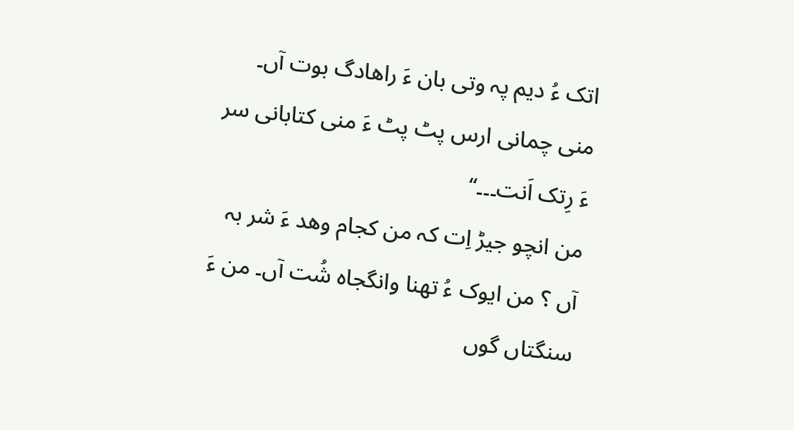اتک ءُ دیم پہ وتی بان ءَ راھادگ بوت آں۔ منی چمانی ارس پٹ پٹ ءَ منی کتابانی سر ءَ رِتک اَنت۔۔۔‘‘
من انچو جیڑ اِت کہ من کجام وھد ءَ شر بہ آں ؟ من ایوک ءُ تھنا وانگجاہ شُت آں۔ من ءَ سنگتاں گوں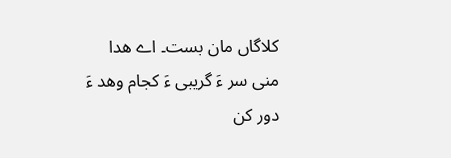کلاگاں مان بست۔ اے ھدا منی سر ءَ گریبی ءَ کجام وھد ءَ دور کن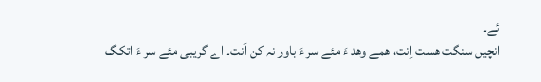ئے۔
انچیں سنگت ھست اِنت، ھمے وھد ءَ مئے سر ءَ باور نہ کن اَنت۔ اے گریبی مئے سر ءَ اتکگ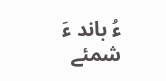ءُ باند ءَ شمئے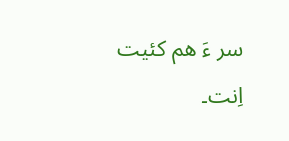سر ءَ ھم کئیت اِنت۔